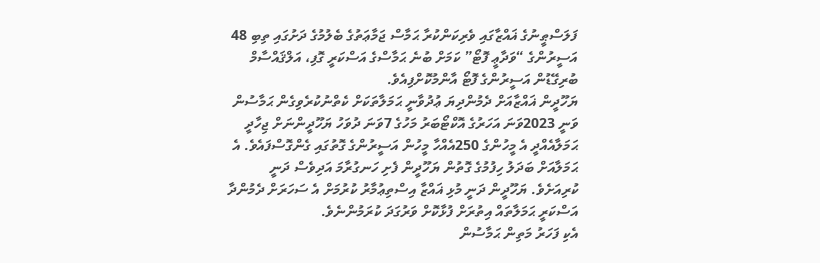ފަލަސްޠީނުގެ ޣައްޒާގައި ވެރިކަންކުރާ ޙަމާސް ޖަމާޢަތުގެ ބެލުމުގެ ދަށުގައި ތިބި 48 އަސީރުންގެ “ވަދާޢީ ފޮޓޯ” ކަމަށް ބުނެ ޙަމާސްގެ އަސްކަރީ ގޮފި، އަލްޤައްސާމް ބުރިގޭޑުން އަސީރުންގެ ފޮޓޯ އާންމުކޮށްފިއެވެ.
ޔަހޫދީން ޣައްޒާއަށް ދެމުންދިޔަ ޢުދުވާނީ ޙަމަލާތަކަށް ކެތްނުކުރެވިގެން ޙަމާސުން ވަނީ 2023ވަނަ އަހަރުގެ އޮކްޓޯބަރު މަހުގެ 7ވަނަ ދުވަހު ޔަހޫދީންނަށް ޖިހާދީ ޙަމަލާއެއްދީ އެ މީހުންގެ 250އެއްހާ މީހުން އަސީރުންގެ ގޮތުގައި ގެންގޮސްފައެވެ. އެ ޙަމަލާއަށް ބަދަލު ހިފުމުގެ ގޮތުން ޔަހޫދީން ފެށި ހަނގުރާމަ އަދިވެސް ދަނީ ކުރިއަށެވެ. ޔަހޫދީން ދަނީ މުޅި ޣައްޒާ އިސްތިޢުމާރު ކުރުމަށް އެ ސަހަރަށް ދެމުންދާ އަސްކަރީ ޙަމަލާތައް އިތުރަށް ފުޅާކޮށް ވަރުގަދަ ކުރަމުންނެވެ.
އެކި ފަހަރު މަތިން ޙަމާސުން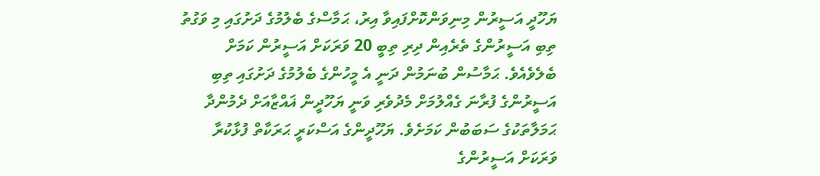ޔަހޫދީ އަސީރުން މިނިވަންކޮށްފައިވާ އިރު، ޙަމާސްގެ ބެލުމުގެ ދަށުގައި މި ވަގުތު ތިބި އަސީރުންގެ ތެރެއިން ދިރި ތިބީ 20 ވަރަކަށް އަސީރުން ކަމަށް ބެލެވެއެވެ. ޙަމާސުން ބުނަމުން ދަނީ އެ މީހުންގެ ބެލުމުގެ ދަށުގައި ތިބި އަސީރުންގެ ފުރާނަ ގެއްލުމަށް މެދުވެރި ވަނީ ޔަހޫދީން ޣައްޒާއަށް ދެމުންދާ ޙަމަލާތަކުގެ ސަބަބުން ކަމަށެވެ. ޔަހޫދީންގެ އަސްކަރީ ޙަރަކާތް ފުޅާކުރާ ވަރަކަށް އަސީރުންގެ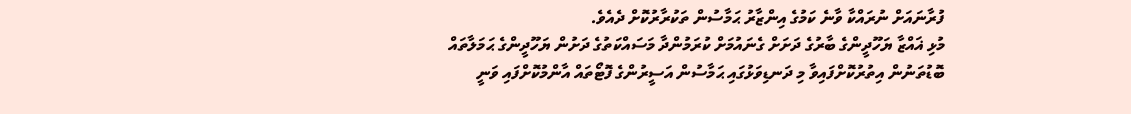ފުރާނައަށް ނުރައްކާ ވާނެ ކަމުގެ އިންޒާރު ޙަމާސުން ތަކުރާރުކޮށް ދެއެވެ.
މުޅި ޣައްޒާ ޔަހޫދީންގެ ބާރުގެ ދަށަށް ގެނައުމަށް ކުރަމުންދާ މަސައްކަތުގެ ދަށުން ޔަހޫދީންގެ ޙަމަލާތައް ބޮޑުތަނުން އިތުރުކޮށްފައިވާ މި ދަނޑިވަޅުގައި ޙަމާސުން އަސީރުންގެ ފޮޓޯތައް އާންމުކޮށްފައި ވަނީ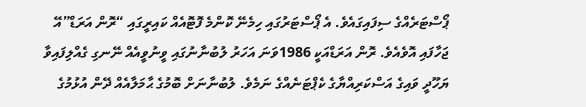ޕޯސްޓަރެއްގެ ސިފައިގައެވެ. އެ ޕޯސްޓަރުގައި ހިމެނޭ ކޮންމެ ފޮޓޮއެއް ކައިރީގައި “ރޮން އަރަޑް”އޭ ޖަހާފައި އޮވެއެވެ. ރޮން އަރަޑްއަކީ 1986ވަނަ އަހަރު ލުބުނާނުގައި ވީނުވީއެއް ނޭނގި ގެއްލިފައިވާ ޔަހޫދީ ވައިގެ އަސްކަރިއްޔާގެ ކެޕްޓަނެއްގެ ނަމެވެ. ލުބުނާނަށް ބޮމުގެ ޙާމަލާއެއް ދޭން އުޅުމުގެ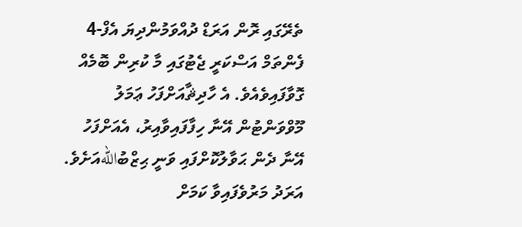ތެރޭގައި ރޮން އަރަޑް ދުއްވަމުންދިޔަ އެފް-4 ފެންތަމް އަސްކަރީ ޖެޓުގައި މާ ކުރިން ބޮމެއް ގޮވާފައިވެއެވެ. އެ ހާދިޘާއަށްފަހު ޢަމަލު މޫވްވަންޓުން އޭނާ ހިފާފައިވާއިރު، އެއަށްފަހު އޭނާ ދެން ޙަވާލުކޮށްފައި ވަނީ ޙިޒްބުاللهއަށެވެ. އަރަދު މަރުވެފައިވާ ކަމަށް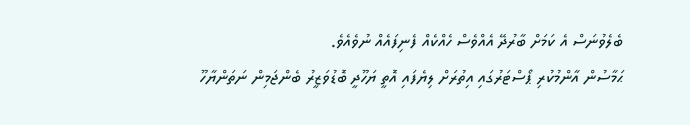ބެލެވުނަސް އެ ކަމަށް ބާރުދޭ އެއްވެސް ހެއްކެއް ފެނިފައެއް ނުވެއެވެ.
ޙަމާސުން އާންމުކުރި ޕޯސްޓަރުގައި އިތުރަށް ލިޔެފައި އޮތީ ޔަހޫދީ ބޮޑުވަޒީރު ބެންޖަމިން ނަތަންޔާހޫ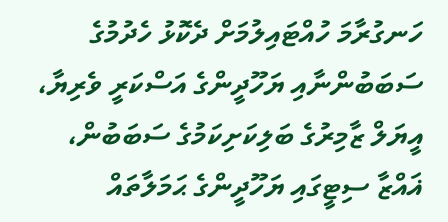ހަނގުރާމަ ހުއްޓައިލުމަށް ދެކޮޅު ހެދުމުގެ ސަބަބުންނާއި ޔަހޫދީންގެ އަސްކަރީ ވެރިޔާ، އީޔަލް ޒާމިރުގެ ބަލިކަށިކަމުގެ ސަބަބުން، ޣައްޒާ ސިޓީގައި ޔަހޫދީންގެ ޙަމަލާތައް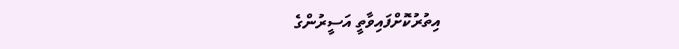އިތުރުކޮށްފައިވާތީ އަސީރުންގެ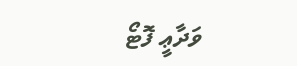ވަދާޢީ ފޮޓޯ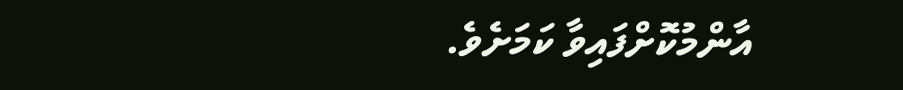އާންމުކޮށްފައިވާ ކަމަށެވެ.